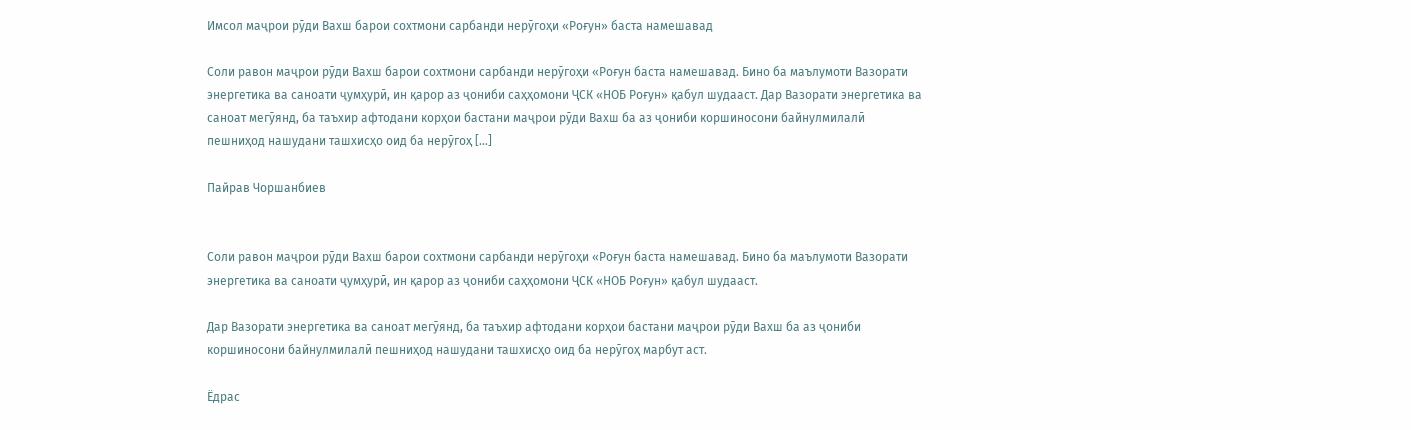Имсол маҷрои рӯди Вахш барои сохтмони сарбанди нерӯгоҳи «Роғун» баста намешавад

Соли равон маҷрои рӯди Вахш барои сохтмони сарбанди нерӯгоҳи «Роғун баста намешавад. Бино ба маълумоти Вазорати энергетика ва саноати ҷумҳурӣ, ин қарор аз ҷониби саҳҳомони ҶСК «НОБ Роғун» қабул шудааст. Дар Вазорати энергетика ва саноат мегӯянд, ба таъхир афтодани корҳои бастани маҷрои рӯди Вахш ба аз ҷониби коршиносони байнулмилалӣ пешниҳод нашудани ташхисҳо оид ба нерӯгоҳ […]

Пайрав Чоршанбиев


Соли равон маҷрои рӯди Вахш барои сохтмони сарбанди нерӯгоҳи «Роғун баста намешавад. Бино ба маълумоти Вазорати энергетика ва саноати ҷумҳурӣ, ин қарор аз ҷониби саҳҳомони ҶСК «НОБ Роғун» қабул шудааст.

Дар Вазорати энергетика ва саноат мегӯянд, ба таъхир афтодани корҳои бастани маҷрои рӯди Вахш ба аз ҷониби коршиносони байнулмилалӣ пешниҳод нашудани ташхисҳо оид ба нерӯгоҳ марбут аст.

Ёдрас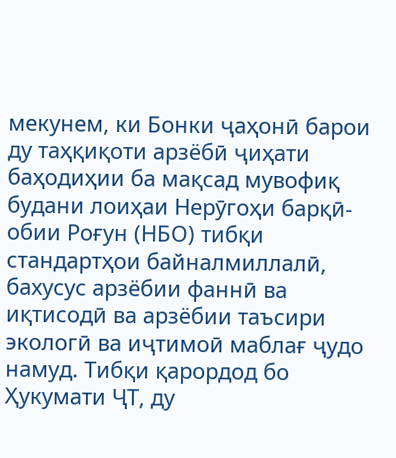мекунем, ки Бонки ҷаҳонӣ барои ду таҳқиқоти арзёбӣ ҷиҳати баҳодиҳии ба мақсад мувофиқ будани лоиҳаи Нерӯгоҳи барқӣ-обии Роғун (НБО) тибқи стандартҳои байналмиллалӣ, бахусус арзёбии фаннӣ ва иқтисодӣ ва арзёбии таъсири экологӣ ва иҷтимоӣ маблағ ҷудо намуд. Тибқи қарордод бо Ҳукумати ҶТ, ду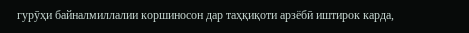гурӯҳи байналмиллалии коршиносон дар таҳқиқоти арзёбӣ иштирок карда,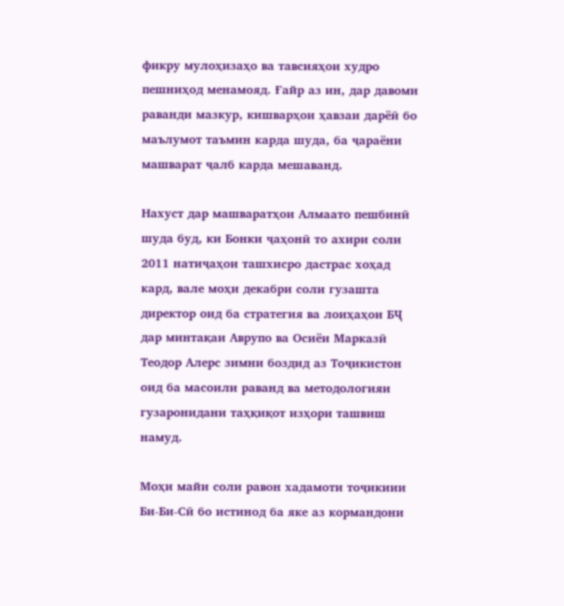фикру мулоҳизаҳо ва тавсияҳои худро пешниҳод менамояд. Ғайр аз ин, дар давоми раванди мазкур, кишварҳои ҳавзаи дарёӣ бо маълумот таъмин карда шуда, ба ҷараёни машварат ҷалб карда мешаванд.

Нахуст дар машваратҳои Алмаато пешбинӣ шуда буд, ки Бонки ҷаҳонӣ то ахири соли 2011 натиҷаҳои ташхисро дастрас хоҳад кард, вале моҳи декабри соли гузашта директор оид ба стратегия ва лоиҳаҳои БҶ дар минтақаи Аврупо ва Осиёи Марказӣ  Теодор Алерс зимни боздид аз Тоҷикистон оид ба масоили раванд ва методологияи гузаронидани таҳқиқот изҳори ташвиш намуд.

Моҳи майи соли равон хадамоти тоҷикиии Би-Би-Сӣ бо истинод ба яке аз кормандони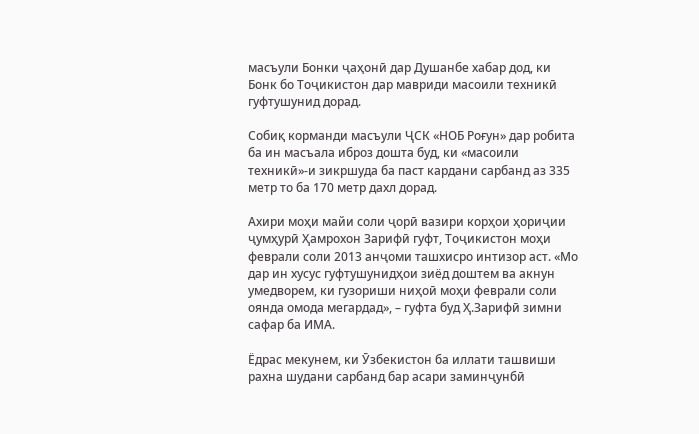масъули Бонки ҷаҳонӣ дар Душанбе хабар дод, ки Бонк бо Тоҷикистон дар мавриди масоили техникӣ гуфтушунид дорад.

Собиқ корманди масъули ҶСК «НОБ Роғун» дар робита ба ин масъала иброз дошта буд, ки «масоили техникӣ»-и зикршуда ба паст кардани сарбанд аз 335 метр то ба 170 метр дахл дорад.

Ахири моҳи майи соли ҷорӣ вазири корҳои ҳориҷии ҷумҳурӣ Ҳамрохон Зарифӣ гуфт, Тоҷикистон моҳи феврали соли 2013 анҷоми ташхисро интизор аст. «Мо дар ин хусус гуфтушунидҳои зиёд доштем ва акнун умедворем, ки гузориши ниҳоӣ моҳи феврали соли оянда омода мегардад», – гуфта буд Ҳ.Зарифӣ зимни сафар ба ИМА.

Ёдрас мекунем, ки Ӯзбекистон ба иллати ташвиши рахна шудани сарбанд бар асари заминҷунбӣ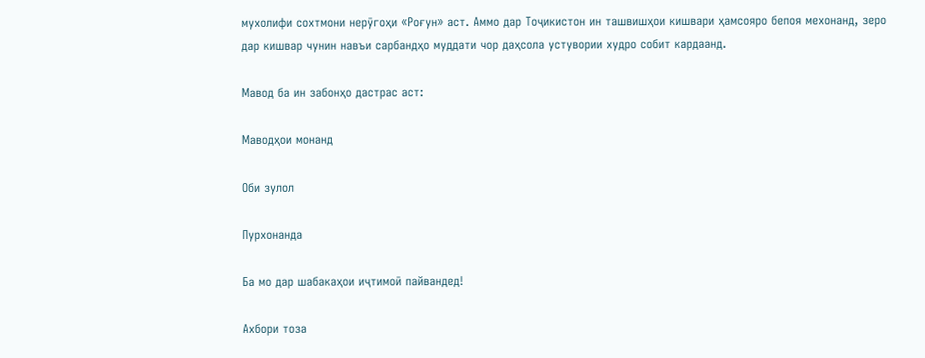мухолифи сохтмони нерӯгоҳи «Роғун» аст. Аммо дар Тоҷикистон ин ташвишҳои кишвари ҳамсояро бепоя мехонанд, зеро дар кишвар чунин навъи сарбандҳо муддати чор даҳсола устувории худро собит кардаанд.

Мавод ба ин забонҳо дастрас аст:

Маводҳои монанд

Оби зулол

Пурхонанда

Ба мо дар шабакаҳои иҷтимоӣ пайвандед!

Ахбори тоза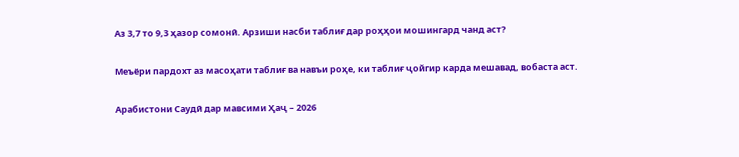Аз 3,7 то 9,3 ҳазор сомонӣ. Арзиши насби таблиғ дар роҳҳои мошингард чанд аст?

Меъёри пардохт аз масоҳати таблиғ ва навъи роҳе, ки таблиғ ҷойгир карда мешавад, вобаста аст.

Арабистони Саудӣ дар мавсими Ҳаҷ – 2026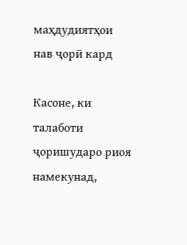маҳдудиятҳои нав ҷорӣ кард

Касоне, ки талаботи ҷоришударо риоя намекунад,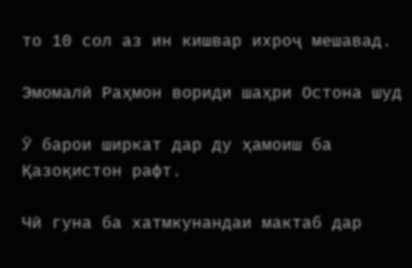то 10 сол аз ин кишвар ихроҷ мешавад.

Эмомалӣ Раҳмон вориди шаҳри Остона шуд

Ӯ барои ширкат дар ду ҳамоиш ба Қазоқистон рафт.

Чӣ гуна ба хатмкунандаи мактаб дар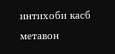интихоби касб метавон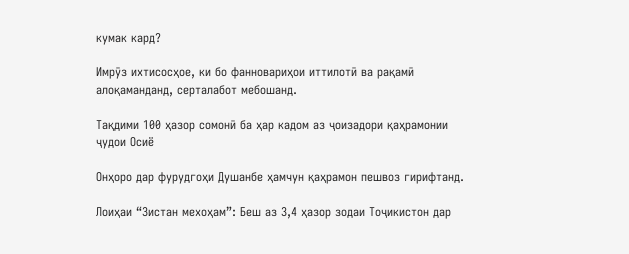кумак кард?

Имрӯз ихтисосҳое, ки бо фанновариҳои иттилотӣ ва рақамӣ алоқаманданд, серталабот мебошанд.

Тақдими 100 ҳазор сомонӣ ба ҳар кадом аз ҷоизадори қаҳрамонии ҷудои Осиё

Онҳоро дар фурудгоҳи Душанбе ҳамчун қаҳрамон пешвоз гирифтанд.

Лоиҳаи “Зистан мехоҳам”: Беш аз 3,4 ҳазор зодаи Тоҷикистон дар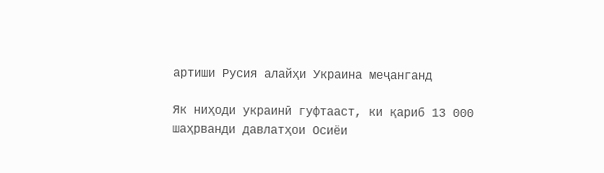артиши Русия алайҳи Украина меҷанганд

Як ниҳоди украинӣ гуфтааст, ки қариб 13 000 шаҳрванди давлатҳои Осиёи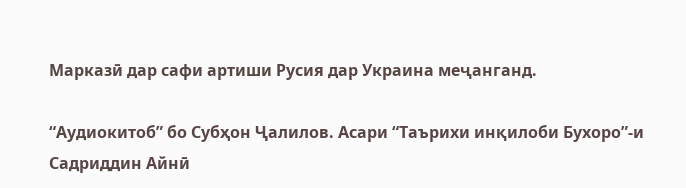Марказӣ дар сафи артиши Русия дар Украина меҷанганд.

“Аудиокитоб” бо Субҳон Ҷалилов. Асари “Таърихи инқилоби Бухоро”-и Садриддин Айнӣ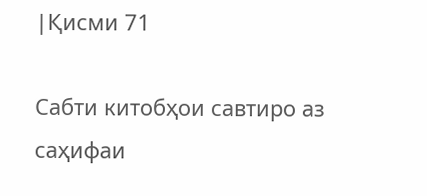|Қисми 71

Cабти китобҳои савтиро аз саҳифаи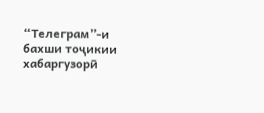“Телеграм”-и бахши тоҷикии хабаргузорӣ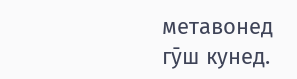метавонед гӯш кунед.